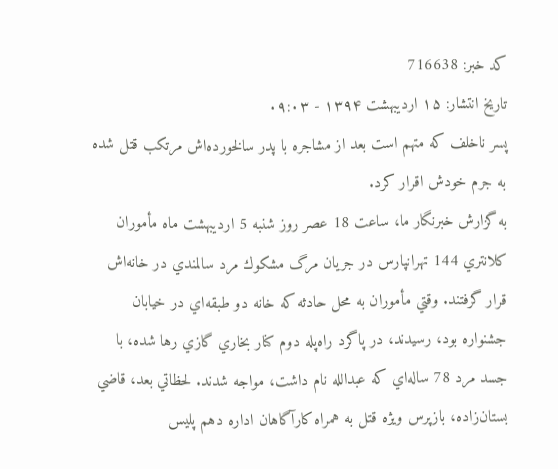کد خبر: 716638
تاریخ انتشار: ۱۵ ارديبهشت ۱۳۹۴ - ۰۹:۰۳
پسر ناخلف كه متهم است بعد از مشاجره با پدر سالخورده‌اش مرتكب قتل شده به جرم خودش اقرار كرد.
به گزارش خبرنگار ما، ساعت 18 عصر روز شنبه 5 ارديبهشت ماه مأموران كلانتري 144 تهرانپارس در جريان مرگ مشكوك مرد سالمندي در خانه‌اش قرار گرفتند. وقتي مأموران به محل حادثه كه خانه دو طبقه‌اي در خيابان جشنواره بود، رسيدند، در پاگرد راه‌پله دوم كنار بخاري گازي رها شده، با جسد مرد 78 ساله‌اي كه عبدالله نام داشت، مواجه شدند. لحظاتي بعد، قاضي بستان‌زاده، بازپرس ويژه قتل به همراه كارآگاهان اداره دهم پليس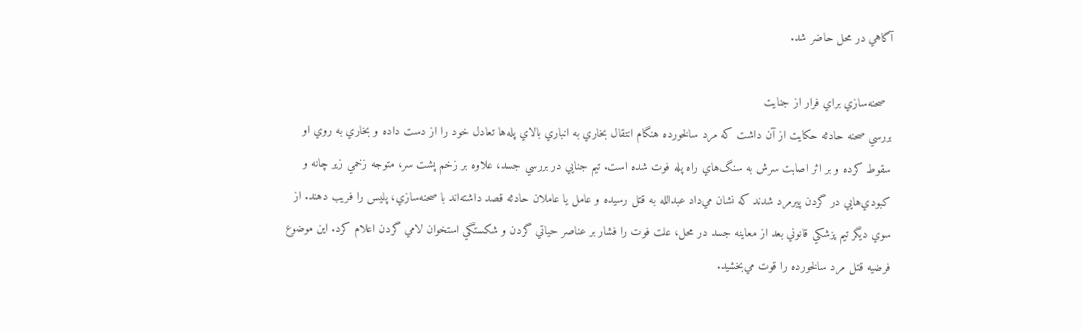آگاهي در محل حاضر شد.

  صحنه‌سازي براي فرار از جنايت
بررسي صحنه حادثه حكايت از آن داشت كه مرد سالخورده هنگام انتقال بخاري به انباري بالاي پله‌ها تعادل خود را از دست داده و بخاري به روي او سقوط كرده و بر اثر اصابت سرش به سنگ‌هاي راه پله فوت شده است. تيم جنايي در بررسي جسد، علاوه بر زخم پشت سر، متوجه زخمي زير چانه و كبودي‌هايي در گردن پيرمرد شدند كه نشان مي‌داد عبدالله به قتل رسيده و عامل يا عاملان حادثه قصد داشته‌اند با صحنه‌سازي، پليس را فريب دهند. از سوي ديگر تيم پزشكي قانوني بعد از معاينه جسد در محل، علت فوت را فشار بر عناصر حياتي گردن و شكستگي استخوان لامي گردن اعلام كرد. اين موضوع فرضيه قتل مرد سالخورده را قوت مي‌بخشيد.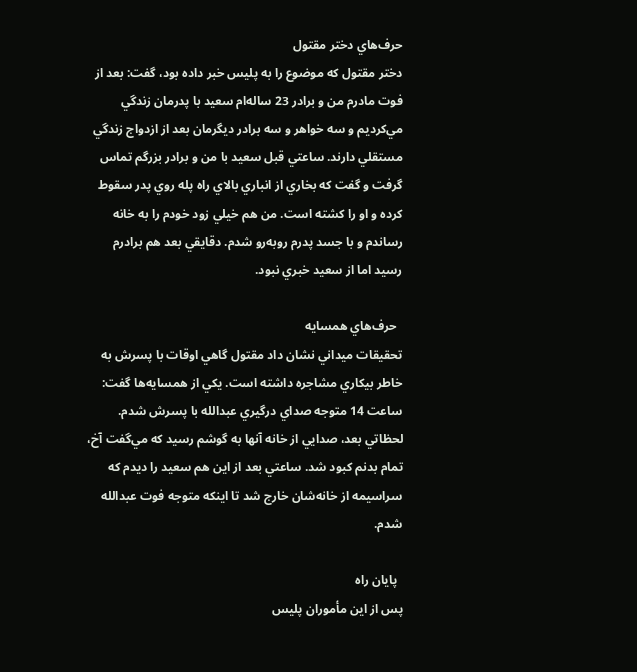حرف‌هاي دختر مقتول
دختر مقتول كه موضوع را به پليس خبر داده بود، گفت: بعد از فوت مادرم من و برادر 23 ساله‌ام سعيد با پدرمان زندگي مي‌كرديم و سه خواهر و سه برادر ديگرمان بعد از ازدواج زندگي مستقلي دارند. ساعتي قبل سعيد با من و برادر بزرگم تماس گرفت و گفت كه بخاري از انباري بالاي راه پله روي پدر سقوط كرده و او را كشته است. من هم خيلي زود خودم را به خانه رساندم و با جسد پدرم روبه‌رو شدم. دقايقي بعد هم برادرم رسيد اما از سعيد خبري نبود.

  حرف‌هاي همسايه
تحقيقات ميداني نشان داد مقتول گاهي اوقات با پسرش به خاطر بيكاري مشاجره داشته است. يكي از همسايه‌ها گفت: ساعت 14 متوجه صداي درگيري عبدالله با پسرش شدم. لحظاتي بعد، صدايي از خانه آنها به گوشم رسيد كه مي‌گفت آخ، تمام بدنم كبود شد. ساعتي بعد از اين هم سعيد را ديدم كه سراسيمه از خانه‌شان خارج شد تا اينكه متوجه فوت عبدالله شدم.

  پايان راه
پس از اين مأموران پليس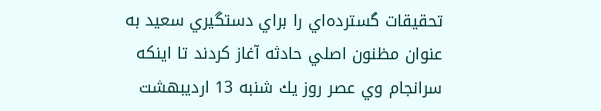تحقيقات گسترده‌اي را براي دستگيري سعيد به عنوان مظنون اصلي حادثه آغاز كردند تا اينكه سرانجام وي عصر روز يك شنبه 13 ارديبهشت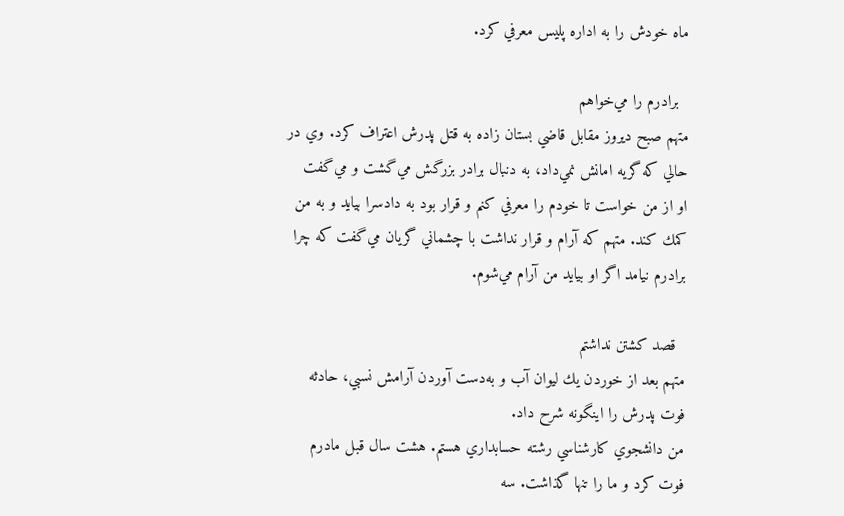ماه خودش را به اداره پليس معرفي كرد.

  برادرم را مي‌خواهم
متهم صبح ديروز مقابل قاضي بستان زاده به قتل پدرش اعتراف كرد. وي در حالي كه گريه امانش نمي‌داد، به دنبال برادر بزرگش مي‌گشت و مي‌گفت او از من خواست تا خودم را معرفي كنم و قرار بود به دادسرا بيايد و به من كمك كند. متهم كه آرام و قرار نداشت با چشماني گريان مي‌گفت كه چرا برادرم نيامد اگر او بيايد من آرام مي‌شوم.

  قصد كشتن نداشتم
متهم بعد از خوردن يك ليوان آب و به‌دست آوردن آرامش نسبي، حادثه فوت پدرش را اينگونه شرح داد.
من دانشجوي كارشناسي رشته حسابداري هستم. هشت سال قبل مادرم فوت كرد و ما را تنها گذاشت. سه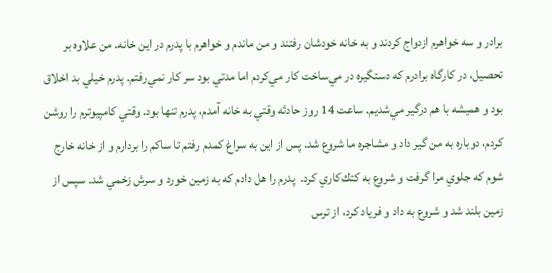برادر و سه خواهرم ازدواج كردند و به خانه خودشان رفتند و من ماندم و خواهرم با پدرم در اين خانه. من علاوه بر تحصيل، در كارگاه برادرم كه دستگيره در مي‌ساخت كار مي‌كردم اما مدتي بود سر كار نمي‌رفتم. پدرم خيلي بد اخلاق بود و هميشه با هم درگير مي‌شديم. ساعت 14 روز حادثه وقتي به خانه آمدم، پدرم تنها بود. وقتي كامپيوترم را روشن كردم، دوباره به من گير داد و مشاجره ما شروع شد. پس از اين به سراغ كمدم رفتم تا ساكم را بردارم و از خانه خارج شوم كه جلوي مرا گرفت و شروع به كتك‌كاري كرد.  پدرم را هل دادم كه به زمين خورد و سرش زخمي شد. سپس از زمين بلند شد و شروع به داد و فرياد كرد، از ترس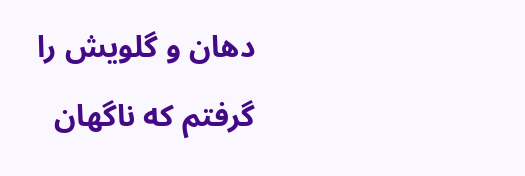دهان و گلويش را گرفتم كه ناگهان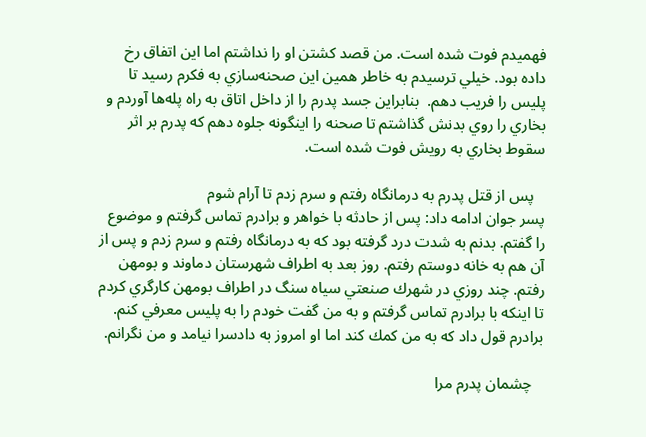فهميدم فوت شده است. من قصد كشتن او را نداشتم اما اين اتفاق رخ داده بود. خيلي ترسيدم به خاطر همين اين صحنه‌سازي به فكرم رسيد تا پليس را فريب دهم.  بنابراين جسد پدرم را از داخل اتاق به راه پله‌ها آوردم و بخاري را روي بدنش گذاشتم تا صحنه را اينگونه جلوه دهم كه پدرم بر اثر سقوط بخاري به رويش فوت شده است.

   پس از قتل پدرم به درمانگاه رفتم و سرم زدم تا آرام شوم
پسر جوان ادامه داد: پس از حادثه با خواهر و برادرم تماس گرفتم و موضوع را گفتم. بدنم به شدت درد گرفته بود كه به درمانگاه رفتم و سرم‌ زدم و پس از آن هم به خانه دوستم رفتم. روز بعد به اطراف شهرستان دماوند و بومهن رفتم. چند روزي در شهرك صنعتي سياه سنگ در اطراف بومهن كارگري كردم تا اينكه با برادرم تماس گرفتم و به من گفت خودم را به پليس معرفي كنم. برادرم قول داد كه به من كمك ‌كند اما او امروز به دادسرا نيامد و من نگرانم.

   چشمان پدرم مرا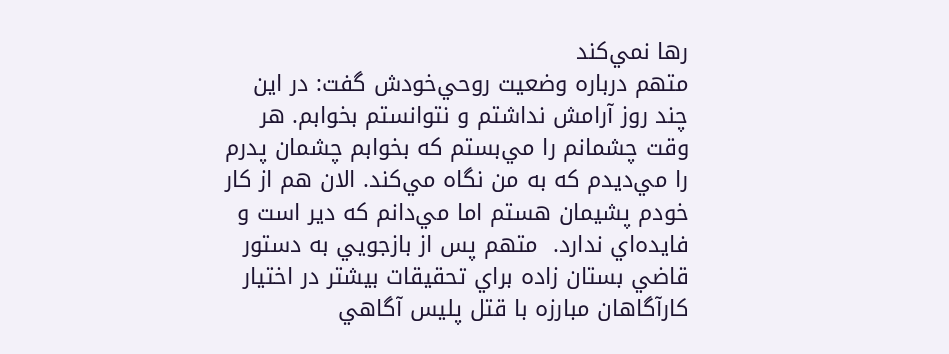رها نمي‌كند
متهم درباره وضعيت روحي‌خودش گفت: در اين چند روز آرامش نداشتم و نتوانستم بخوابم. هر وقت چشمانم را مي‌بستم كه بخوابم چشمان پدرم را مي‌ديدم كه به من نگاه مي‌كند. الان هم از كار خودم پشيمان هستم اما مي‌دانم كه دير است و فايده‌اي ندارد.  متهم پس از بازجويي به دستور قاضي بستان زاده براي تحقيقات بيشتر در اختيار كارآگاهان مبارزه با قتل پليس آگاهي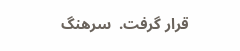قرار گرفت.  سرهنگ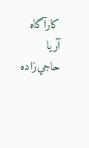كارآگاه آريا حاجي‌زاده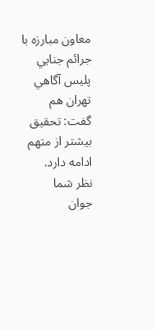معاون مبارزه با جرائم جنايي پليس آگاهي تهران هم گفت: تحقيق بيشتر از متهم ادامه دارد.
نظر شما
جوان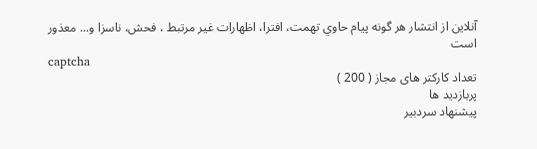آنلاين از انتشار هر گونه پيام حاوي تهمت، افترا، اظهارات غير مرتبط ، فحش، ناسزا و... معذور است
captcha
تعداد کارکتر های مجاز ( 200 )
پربازدید ها
پیشنهاد سردبیر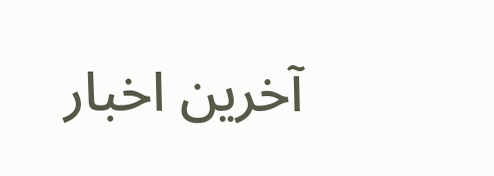آخرین اخبار